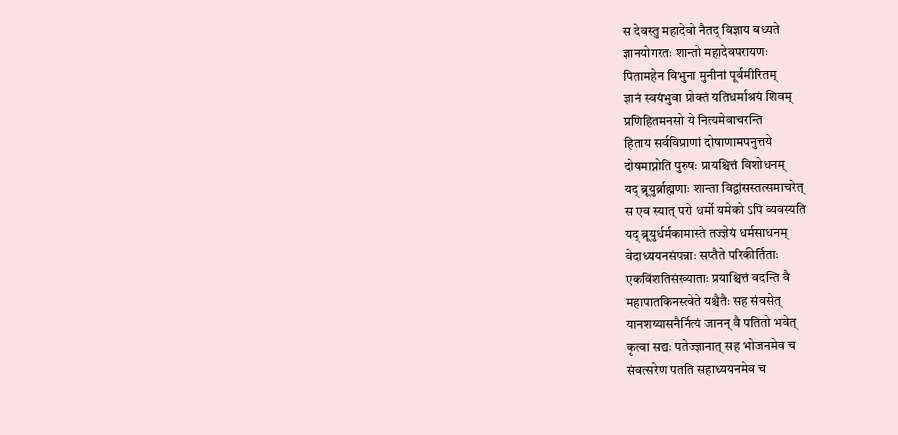स देवस्तु महादेवो नैतद् विज्ञाय बध्यते
ज्ञानयोगरतः शान्तो महादेवपरायणः
पितामहेन विभुना मुनीनां पूर्वमीरितम्
ज्ञानं स्वयंभुवा प्रोक्तं यतिधर्माश्रयं शिवम्
प्रणिहितमनसो ये नित्यमेवाचरन्ति
हिताय सर्वविप्राणां दोषाणामपनुत्तये
दोषमाप्नोति पुरुषः प्रायश्चित्तं विशोधनम्
यद् ब्रूयुर्ब्राह्मणाः शान्ता विद्वांसस्तत्समाचरेत्
स एव स्यात् परो धर्मो यमेको ऽपि व्यवस्यति
यद् ब्रूयुर्धर्मकामास्ते तज्ज्ञेयं धर्मसाधनम्
वेदाध्ययनसंपन्नाः सप्तैते परिकीर्तिताः
एकविंशतिसंख्याताः प्रयाश्चित्तं वदन्ति वै
महापातकिनस्त्वेते यश्चैतैः सह संवसेत्
यानशय्यासनैर्नित्यं जानन् वै पतितो भवेत्
कृत्वा सद्यः पतेज्ज्ञानात् सह भोजनमेव च
संवत्सरेण पतति सहाध्ययनमेव च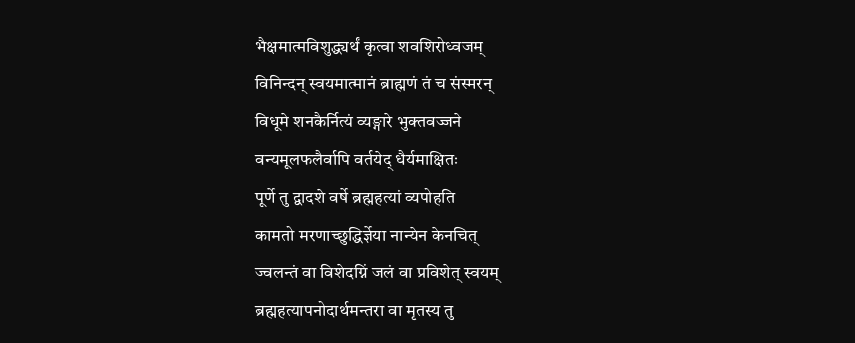भैक्षमात्मविशुद्ध्यर्थं कृत्वा शवशिरोध्वजम्
विनिन्दन् स्वयमात्मानं ब्राह्मणं तं च संस्मरन्
विधूमे शनकैर्नित्यं व्यङ्गारे भुक्तवज्जने
वन्यमूलफलैर्वापि वर्तयेद् धैर्यमाक्षितः
पूर्णे तु द्वादशे वर्षे ब्रह्महत्यां व्यपोहति
कामतो मरणाच्छुद्धिर्ज्ञेया नान्येन केनचित्
ज्वलन्तं वा विशेदग्निं जलं वा प्रविशेत् स्वयम्
ब्रह्महत्यापनोदार्थमन्तरा वा मृतस्य तु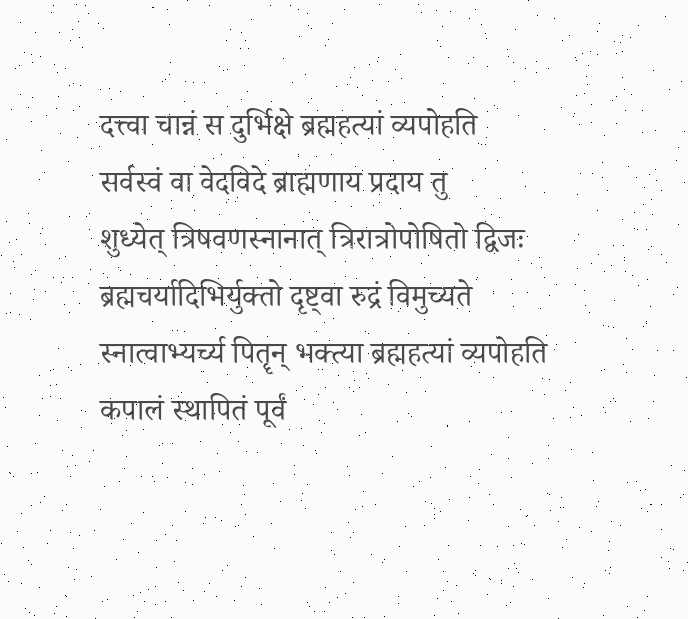दत्त्वा चान्नं स दुर्भिक्षे ब्रह्महत्यां व्यपोहति
सर्वस्वं वा वेदविदे ब्राह्मणाय प्रदाय तु
शुध्येत् त्रिषवणस्नानात् त्रिरात्रोपोषितो द्विजः
ब्रह्मचर्यादिभिर्युक्तो दृष्ट्वा रुद्रं विमुच्यते
स्नात्वाभ्यर्च्य पितॄन् भक्त्या ब्रह्महत्यां व्यपोहति
कपालं स्थापितं पूर्वं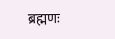ब्रह्मणः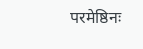परमेष्ठिनः